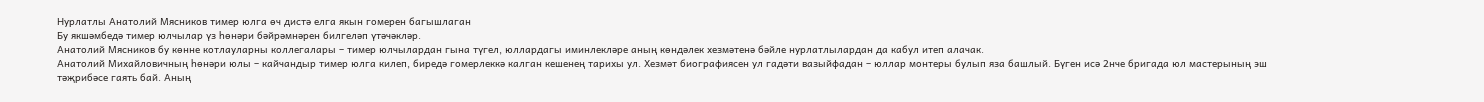Нурлатлы Анатолий Мясников тимер юлга өч дистә елга якын гомерен багышлаган
Бу якшәмбедә тимер юлчылар үз һөнәри бәйрәмнәрен билгеләп үтәчәкләр.
Анатолий Мясников бу көнне котлауларны коллегалары – тимер юлчылардан гына түгел, юллардагы иминлекләре аның көндәлек хезмәтенә бәйле нурлатлылардан да кабул итеп алачак.
Анатолий Михайловичның һөнәри юлы – кайчандыр тимер юлга килеп, биредә гомерлеккә калган кешенең тарихы ул. Хезмәт биографиясен ул гадәти вазыйфадан – юллар монтеры булып яза башлый. Бүген исә 2нче бригада юл мастерының эш тәҗрибәсе гаять бай. Аның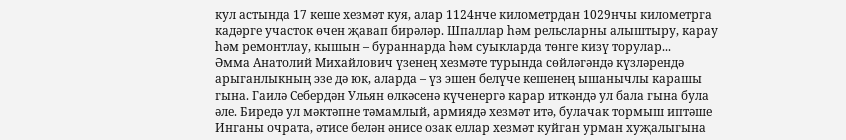кул астында 17 кеше хезмәт куя, алар 1124нче километрдан 1029нчы километрга кадәрге участок өчен җавап бирәләр. Шпаллар һәм рельсларны алыштыру, карау һәм ремонтлау, кышын – бураннарда һәм суыкларда төнге кизү торулар...
Әмма Анатолий Михайлович үзенең хезмәте турында сөйләгәндә күзләрендә арыганлыкның эзе дә юк, аларда – үз эшен белүче кешенең ышанычлы карашы гына. Гаилә Себердән Ульян өлкәсенә күченергә карар иткәндә ул бала гына була әле. Биредә ул мәктәпне тәмамлый, армиядә хезмәт итә, булачак тормыш иптәше Инганы очрата, әтисе белән әнисе озак еллар хезмәт куйган урман хуҗалыгына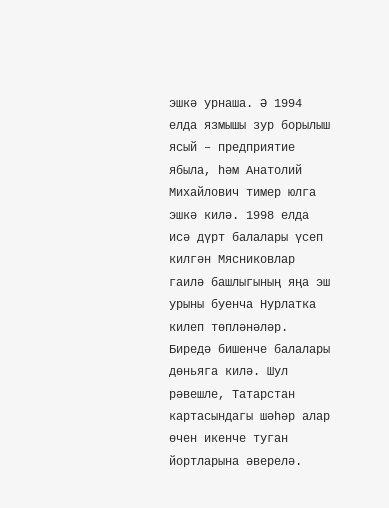эшкә урнаша. Ә 1994 елда язмышы зур борылыш ясый – предприятие ябыла, һәм Анатолий Михайлович тимер юлга эшкә килә. 1998 елда исә дүрт балалары үсеп килгән Мясниковлар гаилә башлыгының яңа эш урыны буенча Нурлатка килеп төпләнәләр. Биредә бишенче балалары дөньяга килә. Шул рәвешле, Татарстан картасындагы шәһәр алар өчен икенче туган йортларына әверелә.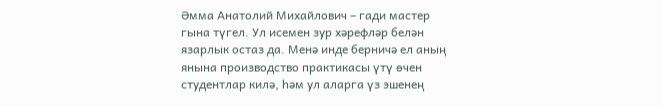Әмма Анатолий Михайлович – гади мастер гына түгел. Ул исемен зур хәрефләр белән язарлык остаз да. Менә инде берничә ел аның янына производство практикасы үтү өчен студентлар килә, һәм ул аларга үз эшенең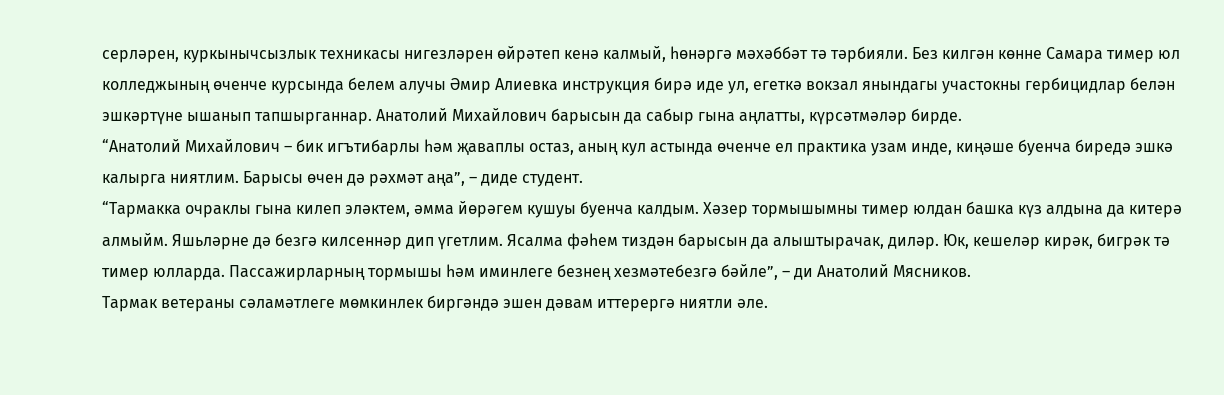серләрен, куркынычсызлык техникасы нигезләрен өйрәтеп кенә калмый, һөнәргә мәхәббәт тә тәрбияли. Без килгән көнне Самара тимер юл колледжының өченче курсында белем алучы Әмир Алиевка инструкция бирә иде ул, егеткә вокзал янындагы участокны гербицидлар белән эшкәртүне ышанып тапшырганнар. Анатолий Михайлович барысын да сабыр гына аңлатты, күрсәтмәләр бирде.
“Анатолий Михайлович – бик игътибарлы һәм җаваплы остаз, аның кул астында өченче ел практика узам инде, киңәше буенча биредә эшкә калырга ниятлим. Барысы өчен дә рәхмәт аңа”, – диде студент.
“Тармакка очраклы гына килеп эләктем, әмма йөрәгем кушуы буенча калдым. Хәзер тормышымны тимер юлдан башка күз алдына да китерә алмыйм. Яшьләрне дә безгә килсеннәр дип үгетлим. Ясалма фәһем тиздән барысын да алыштырачак, диләр. Юк, кешеләр кирәк, бигрәк тә тимер юлларда. Пассажирларның тормышы һәм иминлеге безнең хезмәтебезгә бәйле”, – ди Анатолий Мясников.
Тармак ветераны сәламәтлеге мөмкинлек биргәндә эшен дәвам иттерергә ниятли әле.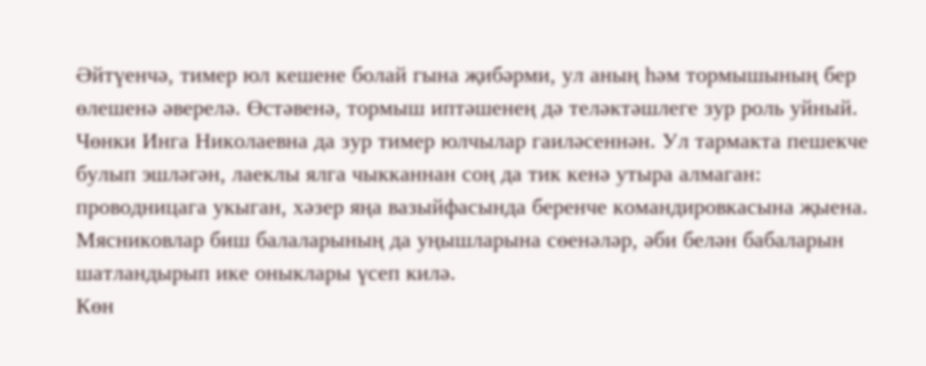Әйтүенчә, тимер юл кешене болай гына җибәрми, ул аның һәм тормышының бер өлешенә әверелә. Өстәвенә, тормыш иптәшенең дә теләктәшлеге зур роль уйный. Чөнки Инга Николаевна да зур тимер юлчылар гаиләсеннән. Ул тармакта пешекче булып эшләгән, лаеклы ялга чыкканнан соң да тик кенә утыра алмаган: проводницага укыган, хәзер яңа вазыйфасында беренче командировкасына җыена. Мясниковлар биш балаларының да уңышларына сөенәләр, әби белән бабаларын шатландырып ике оныклары үсеп килә.
Көн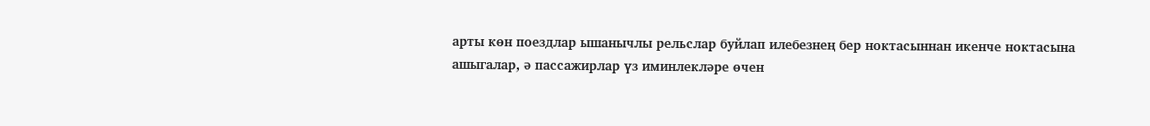арты көн поездлар ышанычлы рельслар буйлап илебезнең бер ноктасыннан икенче ноктасына ашыгалар, ә пассажирлар үз иминлекләре өчен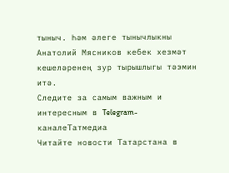тыныч. Һәм әлеге тынычлыкны Анатолий Мясников кебек хезмәт кешеләренең зур тырышлыгы тәэмин итә.
Следите за самым важным и интересным в Telegram-каналеТатмедиа
Читайте новости Татарстана в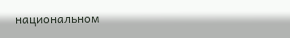национальном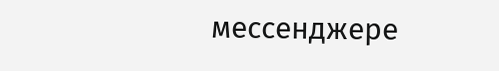мессенджере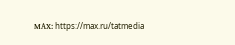MАХ: https://max.ru/tatmedia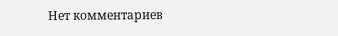Нет комментариев